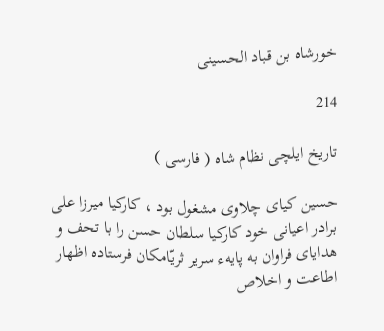خورشاه بن قباد الحسينى

214

تاريخ ايلچى نظام شاه ( فارسى )

حسين كياى چلاوى مشغول بود ، كاركيا ميرزا على برادر اعيانى خود كاركيا سلطان حسن را با تحف و هداياى فراوان به پايهء سرير ثريّامكان فرستاده اظهار اطاعت و اخلاص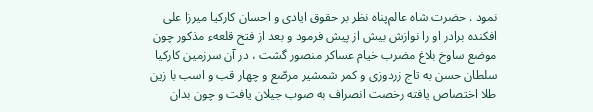نمود . حضرت شاه عالم‌پناه نظر بر حقوق ايادى و احسان كاركيا ميرزا على افكنده برادر او را نوازش بيش از پيش فرمود و بعد از فتح قلعهء مذكور چون موضع ساوخ بلاغ مضرب خيام عساكر منصور گشت ، در آن سرزمين كاركيا سلطان حسن به تاج زردوزى و كمر شمشير مرصّع و چهار قب و اسب با زين طلا اختصاص يافته رخصت انصراف به صوب جيلان يافت و چون بدان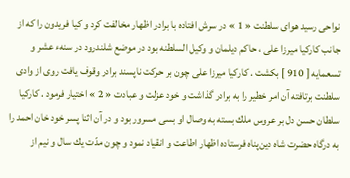نواحى رسيد هواى سلطنت « 1 » در سرش افتاده با برادر اظهار مخالفت كرد و كيا فريدون را كه از جانب كاركيا ميرزا على ، حاكم ديلمان و وكيل السلطنه بود در موضع شلندرود در سنهء عشر و تسعمايه [ 910 ] بكشت . كاركيا ميرزا على چون بر حركت ناپسند برادر وقوف يافت روى از وادى سلطنت برتافته آن امر خطير را به برادر گذاشت و خود عزلت و عبادت « 2 » اختيار فرمود . كاركيا سلطان حسن دل بر عروس ملك بسته به وصال او بسى مسرور بود و در آن اثنا پسر خود خان احمد را به درگاه حضرت شاه دين‌پناه فرستاده اظهار اطاعت و انقياد نمود و چون مدّت يك سال و نيم از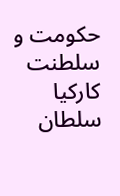حكومت و سلطنت كاركيا سلطان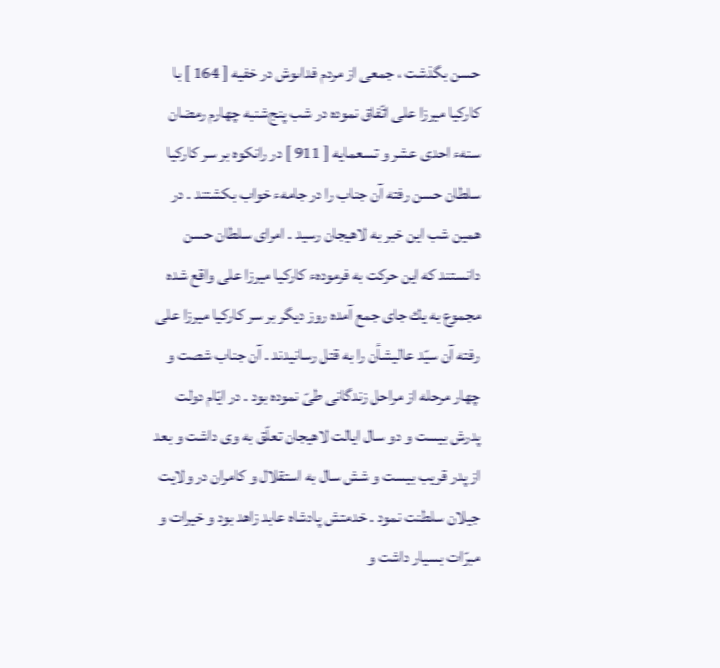حسن بگذشت ، جمعى از مردم فداىوش در خفيه [ 164 ] با كاركيا ميرزا على اتّفاق نموده در شب پنج‌شنبه چهارم رمضان سنهء احدى عشر و تسعمايه [ 911 ] در رانكوه بر سر كاركيا سلطان حسن رفته آن جناب را در جامهء خواب بكشتند . در همين شب اين خبر به لاهيجان رسيد . امراى سلطان حسن دانستند كه اين حركت به فرمودهء كاركيا ميرزا على واقع شده مجموع به يك جاى جمع آمده روز ديگر بر سر كاركيا ميرزا على رفته آن سيّد عاليشأن را به قتل رسانيدند . آن جناب شصت و چهار مرحله از مراحل زندگانى طىّ نموده بود . در ايّام دولت پدرش بيست و دو سال ايالت لاهيجان تعلّق به وى داشت و بعد از پدر قريب بيست و شش سال به استقلال و كامران در ولايت جيلان سلطنت نمود . خدمتش پادشاه عابد زاهد بود و خيرات و مبرّات بسيار داشت و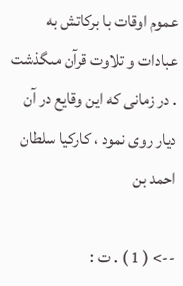عموم اوقات با بركاتش به عبادات و تلاوت قرآن مىگذشت . در زمانى كه اين وقايع در آن ديار روى نمود ، كاركيا سلطان احمد بن

--> ( 1 ) . ت :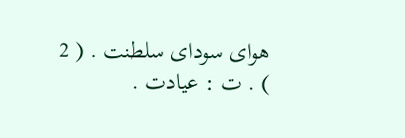هواى سوداى سلطنت . ( 2 ) . ت : عيادت .